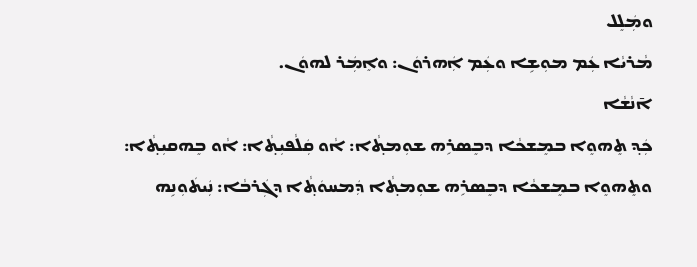ܘܡܲܠܸܠ
ܡܵܪܝܵܐ ܥܲܡ ܡܘܼܫܹܐ ܘܥܲܡ ܐܲܗܪܘܿܢ: ܘܐܸܡܲܪ ܠܗܘܿܢ.
ܐ̄ܢܵܫܵܐ
ܟܲܕ݂ ܬܸܗܘܸܐ ܒܡܸܫܟܵܐ ܕܒܸܣܪܹܗ ܫܘܼܡܬ݂ܵܐ: ܐܵܘ ܩܲܠܵܦܝܼܬ݂ܵܐ: ܐܵܘ ܒܸܗܩܝܼܬ݂ܵܐ: ܘܬܸܗܘܸܐ ܒܡܸܫܟܵܐ ܕܒܸܣܪܹܗ ܫܘܼܡܬ݂ܵܐ ܕܲܡܚܘܿܬ݂ܵܐ ܕܓܲܪܒܵܐ: ܢܲܝܬܿܘܼܢܹܗ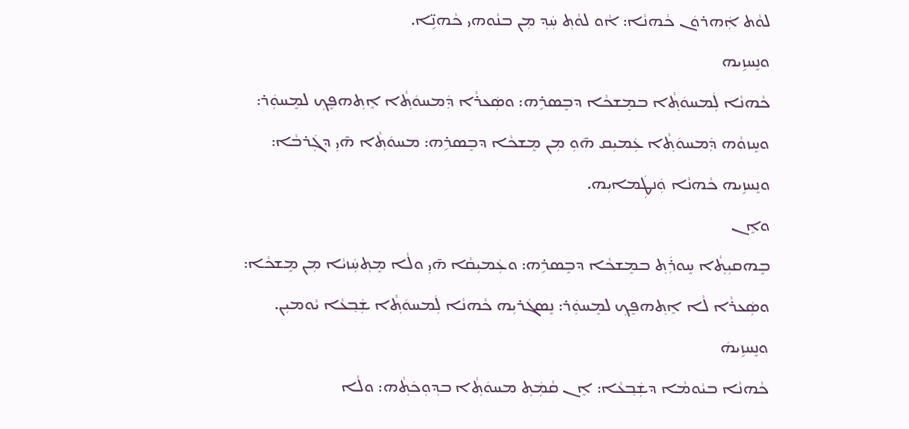ܠܘܵܬ ܐܲܗܪܘܿܢ ܟܵܗܢܵܐ: ܐܵܘ ܠܘܵܬ݂ ܚܲܕ݂ ܡܼܢ ܒܢܵܘܗܝ ܟܵܗܢܹ̈ܐ.
ܘܢܸܚܙܹܝܗ
ܟܵܗܢܵܐ ܠܲܡܚܘܿܬ݂ܵܐ ܒܡܸܫܟܵܐ ܕܒܸܣܪܹܗ: ܘܣܲܥܪܵܐ ܕܲܡܚܘܿܬ݂ܵܐ ܐܸܬ݂ܗܦܸܟ݂ ܠܡܸܚܘܲܪ: ܘܚܸܙܘܵܗ ܕܲܡܚܘܿܬ݂ܵܐ ܥܲܡܝܼܩ ܗ̄ܘܼ ܡܼܢ ܡܸܫܟܵܐ ܕܒܸܣܪܹܗ: ܡܚܘܿܬ݂ܵܐ ܗ̄ܝܼ ܕܓܲܪܒܵܐ: ܘܢܸܚܙܹܝܗ ܟܵܗܢܵܐ ܘܲܢܛܲܡܐܝܼܗ.
ܘܐܸܢ
ܒܸܗܩܝܼܬ݂ܵܐ ܚܸܘܪܲܬ݂ ܒܡܸܫܟܵܐ ܕܒܸܣܪܹܗ: ܘܥܲܡܝܼܩܵܐ ܗ̄ܝܼ ܘܠܵܐ ܡܸܬ݂ܚܲܙܝܵܐ ܡܼܢ ܡܸܫܟܵܐ: ܘܣܲܥܪܵܐ ܠܵܐ ܐܸܬ݂ܗܦܸܟ݂ ܠܡܸܚܘܲܪ: ܢܸܣܓܿܪܝܼܗ ܟܵܗܢܵܐ ܠܲܡܚܘܿܬ݂ܵܐ ܫܲܒ݂ܥܵܐ ܝܵܘܡܝܼܢ.
ܘܢܸܚܙܹܝܗܿ
ܟܵܗܢܵܐ ܒܝܵܘܡܵܐ ܕܫܲܒ݂ܥܵܐ: ܐܸܢ ܩܵܡܲܬ݂ ܡܚܘܿܬ݂ܵܐ ܒܕ݂ܘܼܟܿܬ݂ܵܗ: ܘܠܵܐ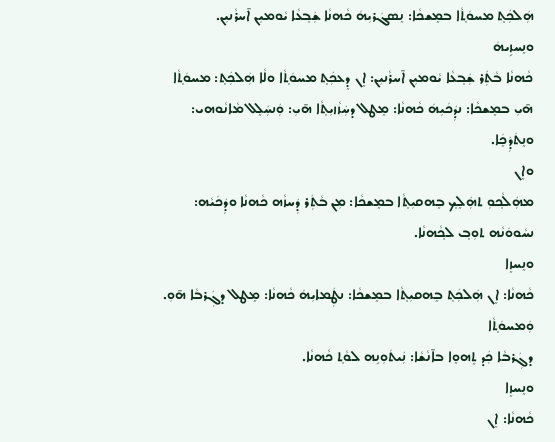ܗܲܠܟܲܬ݂ ܡܚܘܿܬ݂ܵܐ ܒܡܸܫܟܵܐ: ܢܸܣܓܿܪܝܼܗܿ ܟܵܗܢܵܐ ܫܲܒ݂ܥܵܐ ܝܵܘܡܝܼܢ ܐ̄ܚܪܵܢܝܼܢ.
ܘܢܸܚܙܹܝܗܿ
ܟܵܗܢܵܐ ܒܵܬܲܪ ܫܲܒ݂ܥܵܐ ܝܵܘܡܝܼܢ ܐ̄ܚܪܵܢܝܼܢ: ܐܸܢ ܕܸܥܟܲܬ݂ ܡܚܘܿܬ݂ܵܐ ܘܠܵܐ ܗܲܠܟܲܬ݂: ܡܚܘܿܬ݂ܵܐ ܗ̄ܝܼ ܒܡܸܫܟܵܐ: ܢܕܲܟܿܝܼܗܿ ܟܵܗܢܵܐ: ܡܸܛܠ ܕܚܲܙܵܙܝܼܬ݂ܵܐ ܗ̄ܝܼ: ܘܲܢܚܲܠܸܠ ܡܵܐܢܵܘܗܝ: ܘܢܸܬܿܕܲܟܸܿܐ.
ܘܐܸܢ
ܡܗܲܠܵܟ݂ܘܼ ܬܗܲܠܸܟ݂ ܒܸܗܩܝܼܬ݂ܵܐ ܒܡܸܫܟܵܐ: ܡܼܢ ܒܵܬܲܪ ܕܲܚܙܵܗ ܟܵܗܢܵܐ ܘܕܲܟܿܝܵܗ: ܢܚܵܘܘܿܢܵܗ ܬܘܼܒ݂ ܠܟ݂ܵܗܢܵܐ.
ܘܢܸܚܙܸܐ
ܟܵܗܢܵܐ: ܐܸܢ ܗܲܠܟܲܬ݂ ܒܸܗܩܝܼܬ݂ܵܐ ܒܡܸܫܟܵܐ: ܢܛܲܡܐܝܼܗܿ ܟܵܗܢܵܐ: ܡܸܛܠ ܕܓܲܪܒܵܐ ܗ̄ܘܼ.
ܘܲܡܚܘܿܬ݂ܵܐ
ܕܓܲܪܒܵܐ ܟܲܕ ܬܸܗܘܸܐ ܒܐ̄ܢܵܫܵܐ: ܢܲܝܬܿܘܼܢܹܗ ܠܘܵܬ݂ ܟܵܗܢܵܐ.
ܘܢܸܚܙܸܐ
ܟܵܗܢܵܐ: ܐܸܢ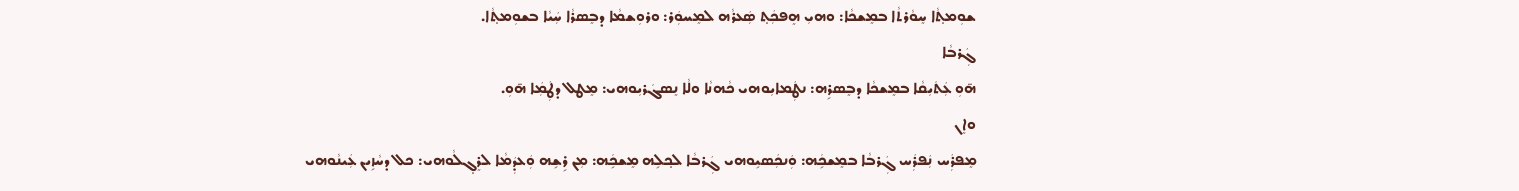ܫܘܼܡܬ݂ܵܐ ܚܸܘܵܪܬܵܐ ܒܡܸܫܟܵܐ: ܘܗܝܼ ܗܸܦܟܲܬ݂ ܣܲܥܪܵܗ ܠܡܸܚܘܲܪ: ܘܪܘܼܫܡܵܐ ܕܒܸܣܪܵܐ ܚܲܝܵܐ ܒܫܘܼܡܬ݂ܵܐ.
ܓܲܪܒܵܐ
ܗ̄ܘܼ ܥܲܬܿܝܼܩܵܐ ܒܡܸܫܟܵܐ ܕܒܸܣܪܹܗ: ܢܛܲܡܐܝܼܘܗܝ ܟܵܗܢܵܐ ܘܠܵܐ ܢܸܣܓܿܪܝܼܘܗܝ: ܡܸܛܠ ܕܛܲܡܲܐ ܗ̄ܘܼ.
ܘܐܸܢ
ܡܸܦܪܲܚ ܢܲܦܪܲܚ ܓܲܪܒܵܐ ܒܡܸܫܟܹܿܗ: ܘܲܢܟܲܣܝܹܘܗܝ ܓܲܪܒܵܐ ܠܟ݂ܠܹܗ ܡܸܫܟܹܿܗ: ܡܼܢ ܪܹܫܹܗ ܘܲܥܕܲܡܵܐ ܠܪܸܓ݂ܠܵܘܗܝ: ܟܠ ܕܚܵܙܹܝܢ ܥܲܝܢܵܘܗܝ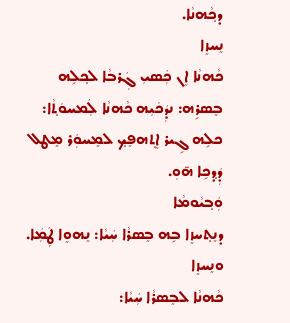ܕܟ݂ܵܗܢܵܐ.
ܢܸܚܙܸܐ
ܟܵܗܢܵܐ ܐܸܢ ܟܲܣܝܼ ܓܲܪܒܵܐ ܠܟ݂ܠܹܗ ܒܸܣܪܹܗ: ܢܕܲܟܿܝܼܗ ܟܵܗܢܵܐ ܠܲܡܚܘܿܬ݂ܵܐ: ܟܠܹܗ ܓܹܝܪ ܐܸܬ݂ܗܦܸܟ݂ ܠܡܸܚܘܲܪ ܡܸܛܠ ܕܲܕ݂ܟܹܐ ܗ̄ܘܼ.
ܘܲܒ݂ܝܵܘܡܵܐ
ܕܢܸܬ݂ܚܙܸܐ ܒܹܗ ܒܸܣܪܵܐ ܚܲܝܵܐ: ܢܸܗܘܸܐ ܛܲܡܲܐ.
ܘܢܸܚܙܸܐ
ܟܵܗܢܵܐ ܠܒܸܣܪܵܐ ܚܲܝܵܐ: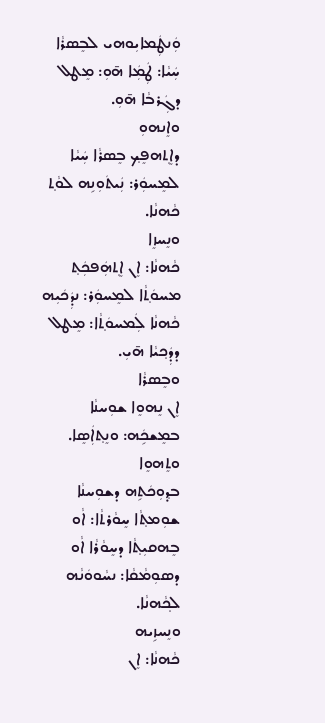ܘܲܢܛܲܡܐܝܼܘܗܝ ܠܒܸܣܪܵܐ ܚܲܝܵܐ: ܛܲܡܲܐ ܗ̄ܘܼ: ܡܸܛܠ ܕܓܲܪܒܵܐ ܗ̄ܘܼ.
ܘܐܸܢܗܘܼ
ܕܐܸܬ݂ܗܦܸܟ݂ ܒܸܣܪܵܐ ܚܲܝܵܐ ܠܡܸܚܘܲܪ: ܢܲܝܬܿܘܼܢܹܗ ܠܘܵܬ݂ ܟܵܗܢܵܐ.
ܘܢܸܚܙܸܐ
ܟܵܗܢܵܐ: ܐܸܢ ܐܸܬ݂ܗܲܦܟܲܬ݂ ܡܚܘܿܬ݂ܵܐ ܠܡܸܚܘܲܪ: ܢܕܲܟܿܝܼܗ ܟܵܗܢܵܐ ܠܲܡܚܘܿܬ݂ܵܐ: ܡܸܛܠ ܕܕܲܟ݂ܝܵܐ ܗ̄ܝܼ.
ܘܒܸܣܪܵܐ
ܐܸܢ ܢܸܗܘܸܐ ܫܘܼܚܢܵܐ ܒܡܸܫܟܹܿܗ: ܘܢܸܬ݂ܐܲܣܸܐ.
ܘܬܸܗܘܸܐ
ܒܕ݂ܘܼܟܿܬܹܗ ܕܫܘܼܚܢܵܐ ܫܘܼܡܬ݂ܵܐ ܚܸܘܵܪܬܵܐ: ܐܵܘ ܒܸܗܩܝܼܬ݂ܵܐ ܕܚܸܘܵܪܵܐ ܐܵܘ ܕܣܘܼܡܵܩܵܐ: ܢܚܵܘܘܿܢܵܗ ܠܟ݂ܵܗܢܵܐ.
ܘܢܸܚܙܹܝܗ
ܟܵܗܢܵܐ: ܐܸܢ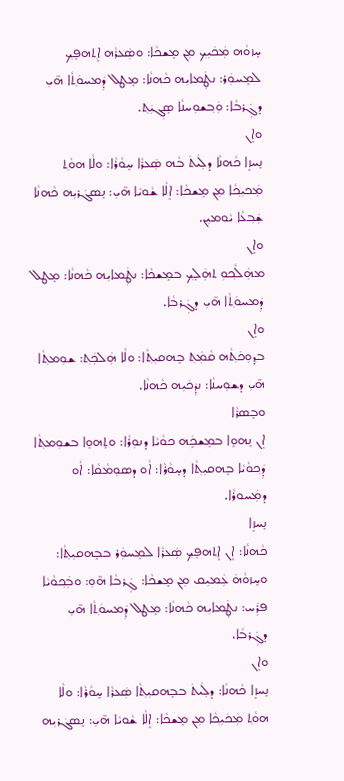ܚܸܙܘܵܗ ܡܲܟܿܝܼܟ݂ ܡܼܢ ܡܸܫܟܵܐ: ܘܣܲܥܪܵܗ ܐܸܬ݂ܗܦܸܟ݂ ܠܡܸܚܘܲܪ: ܢܛܲܡܐܝܼܗ ܟܵܗܢܵܐ: ܡܸܛܠ ܕܲܡܚܘܿܬ݂ܵܐ ܗ̄ܝܼ ܕܓܲܪܒܵܐ: ܘܲܒ݂ܫܘܼܚܢܵܐ ܣܸܓ݂ܝܲܬ݂.
ܘܐܸܢ
ܢܸܚܙܸܐ ܟܵܗܢܵܐ ܕܠܲܝܬܿ ܒܵܗ ܣܲܥܪܵܐ ܚܸܘܵܪܵܐ: ܘܠܵܐ ܗܘܵܬ݂ ܡܲܟܝܼܟ݂ܵܐ ܡܼܢ ܡܸܫܟܵܐ: ܐܸܠܵܐ ܫܵܘܝܵܐ ܗ̄ܝܼ: ܢܸܣܓܿܪܝܼܗ ܟܵܗܢܵܐ ܫܲܒ݂ܥܵܐ ܝܵܘܡܝܼܢ.
ܘܐܸܢ
ܡܗܲܠܵܟ݂ܘܼ ܬܗܲܠܸܟ݂ ܒܡܸܫܟܵܐ: ܢܛܲܡܐܝܼܗ ܟܵܗܢܵܐ: ܡܸܛܠ ܕܲܡܚܘܿܬ݂ܵܐ ܗ̄ܝܼ ܕܓܲܪܒܵܐ.
ܘܐܸܢ
ܒܕ݂ܘܼܟܿܬ݂ܵܗ ܩܵܡܲܬ݂ ܒܸܗܩܝܼܬ݂ܵܐ: ܘܠܵܐ ܗܲܠܟܲܬ݂: ܫܘܼܡܬ݂ܵܐ ܗ̄ܝܼ ܕܫܘܼܚܢܵܐ: ܢܕܲܟܿܝܼܗ ܟܵܗܢܵܐ.
ܘܒܸܣܪܵܐ
ܐܸܢ ܢܸܗܘܸܐ ܒܡܸܫܟܹܿܗ ܟܘܵܝܵܐ ܕܢܘܼܪܵܐ: ܘܬܸܗܘܸܐ ܒܫܘܼܡܬ݂ܵܐ ܕܲܟ݂ܘܵܝܵܐ ܒܸܗܩܝܼܬ݂ܵܐ ܕܚܸܘܵܪܵܐ: ܐܵܘ ܕܣܘܼܡܵܩܵܐ: ܐܵܘ ܕܡܲܚܘܪܵܐ.
ܢܸܚܙܸܐ
ܟܵܗܢܵܐ: ܐܸܢ ܐܸܬ݂ܗܦܸܟ݂ ܣܲܥܪܵܐ ܠܡܸܚܘܲܪ ܒܒܸܗܩܝܼܬ݂ܵܐ: ܘܚܸܙܘܵܗܿ ܥܲܡܝܼܩ ܡܼܢ ܡܸܫܟܵܐ: ܓܲܪܒܵܐ ܗ̄ܘܼ: ܘܒܲܟ݂ܘܵܝܵܐ ܦܪܲܚ: ܢܛܲܡܐܝܼܗ ܟܵܗܢܵܐ: ܡܸܛܠ ܕܲܡܚܘܿܬ݂ܵܐ ܗ̄ܝܼ ܕܓܲܪܒܵܐ.
ܘܐܸܢ
ܢܸܚܙܸܐ ܟܵܗܢܵܐ: ܕܠܲܝܬܿ ܒܒܸܗܩܝܼܬ݂ܵܐ ܣܲܥܪܵܐ ܚܸܘܵܪܵܐ: ܘܠܵܐ ܗܘܵܬ݂ ܡܲܟܿܝܼܟ݂ܵܐ ܡܼܢ ܡܸܫܟܵܐ: ܐܸܠܵܐ ܫܵܘܝܵܐ ܗ̄ܝܼ: ܢܸܣܓܿܪܝܼܗ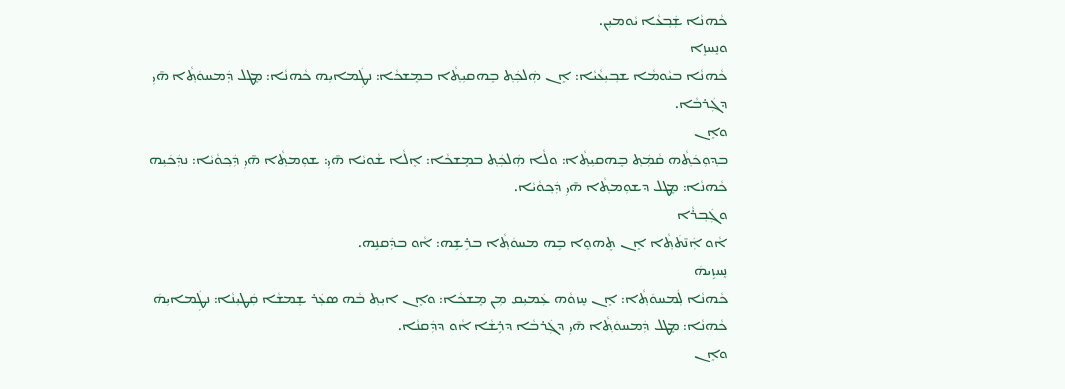ܟܵܗܢܵܐ ܫܲܒ݂ܥܵܐ ܝܵܘܡܝܼܢ.
ܘܢܸܚܙܸܐ
ܟܵܗܢܵܐ ܒܝܵܘܡܵܐ ܫܒ݂ܝܼܥܵܝܵܐ: ܐܸܢ ܗܲܠܟܲܬ݂ ܒܸܗܩܝܼܬ݂ܵܐ ܒܡܸܫܟܵܐ: ܢܛܲܡܐܝܼܗ ܟܵܗܢܵܐ: ܡܸܛܠ ܕܲܡܚܘܿܬ݂ܵܐ ܗ̄ܝܼ ܕܓܲܪܒܵܐ.
ܘܐܸܢ
ܒܕ݂ܘܼܟܿܬ݂ܵܗ ܩܵܡܲܬ݂ ܒܸܗܩܝܼܬ݂ܵܐ: ܘܠܵܐ ܗܲܠܟܲܬ݂ ܒܡܸܫܟܵܐ: ܐܸܠܵܐ ܫܵܘܝܵܐ ܗ̄ܝܼ: ܫܘܼܡܬ݂ܵܐ ܗ̄ܝܼ ܕܲܟ݂ܘܵܝܵܐ: ܢܕܲܟܿܝܼܗ ܟܵܗܢܵܐ: ܡܸܛܠ ܕܫܘܼܡܬ݂ܵܐ ܗ̄ܝܼ ܕܲܟ݂ܘܵܝܵܐ.
ܘܓܲܒ݂ܪܵܐ
ܐܵܘ ܐܲܢ̄ܬܿܬ݂ܵܐ ܐܸܢ ܬܸܗܘܸܐ ܒܹܗ ܡܚܘܿܬ݂ܵܐ ܒܪܹܫܹܗ: ܐܵܘ ܒܕܲܩܢܹܗ.
ܢܸܚܙܹܝܗܿ
ܟܵܗܢܵܐ ܠܲܡܚܘܿܬ݂ܵܐ: ܐܸܢ ܚܸܙܘܵܗ ܥܲܡܝܼܩ ܡܼܢ ܡܸܫܟܵܐ: ܘܐܸܢ ܐܝܼܬ݂ ܒܵܗ ܣܥܲܪ ܫܸܡܫܵܐ ܩܲܛܝܼܢܵܐ: ܢܛܲܡܐܝܼܗܿ ܟܵܗܢܵܐ: ܡܸܛܠ ܕܲܡܚܘܿܬ݂ܵܐ ܗ̄ܝܼ ܕܓܲܪܒܵܐ ܕܪܹܫܵܐ ܐܵܘ ܕܕܲܩܢܵܐ.
ܘܐܸܢ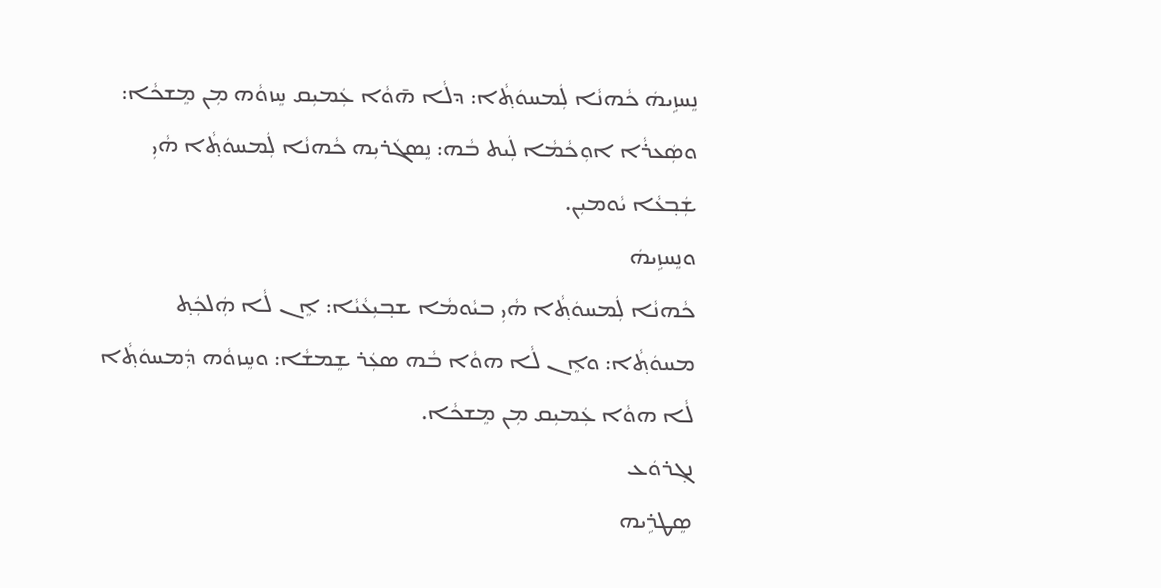ܢܸܚܙܹܝܗܿ ܟܵܗܢܵܐ ܠܲܡܚܘܿܬ݂ܵܐ: ܕܠܵܐ ܗ̄ܘܵܐ ܥܲܡܝܼܩ ܚܸܙܘܵܗ ܡܼܢ ܡܸܫܟܵܐ: ܘܣܲܥܪܵܐ ܐܘܼܟܵܡܵܐ ܠܲܝܬ ܒܵܗ: ܢܸܣܓܿܪܝܼܗ ܟܵܗܢܵܐ ܠܲܡܚܘܿܬ݂ܵܐ ܗܵܝܼ ܫܲܒ݂ܥܵܐ ܝܵܘܡܝܼܢ.
ܘܢܸܚܙܹܝܗܿ
ܟܵܗܢܵܐ ܠܲܡܚܘܿܬ݂ܵܐ ܗܵܝܼ ܒܝܵܘܡܵܐ ܫܒ݂ܝܼܥܵܝܵܐ: ܐܸܢ ܠܵܐ ܗܲܠܟܲܬ݂ ܡܚܘܿܬ݂ܵܐ: ܘܐܸܢ ܠܵܐ ܗܘܵܐ ܒܵܗ ܣܥܲܪ ܫܸܡܫܵܐ: ܘܚܸܙܘܵܗ ܕܲܡܚܘܿܬ݂ܵܐ ܠܵܐ ܗܘܵܐ ܥܲܡܝܼܩ ܡܼܢ ܡܸܫܟܵܐ.
ܢܓ݂ܪܘܿܥ
ܣܸܛܪܹܝܗ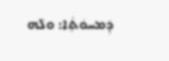ܕܲܡܚܘܿܬ݂ܵܐ: ܘܠܵܗ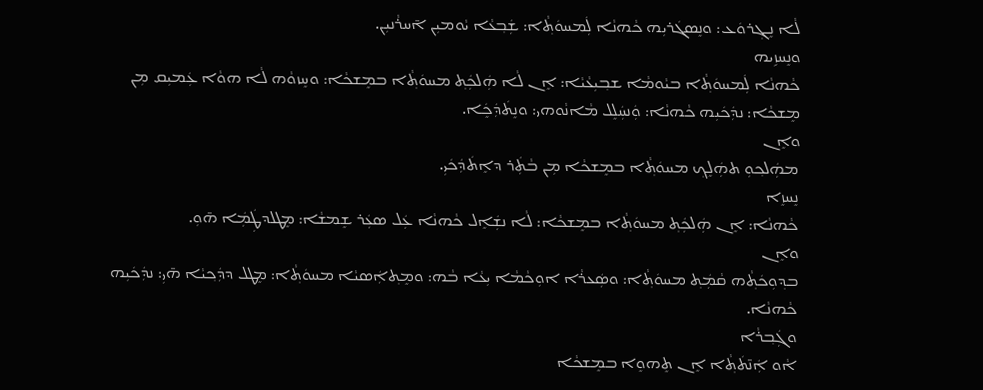ܠܵܐ ܢܸܓ݂ܪܘܿܥ: ܘܢܸܣܓܿܪܝܼܗ ܟܵܗܢܵܐ ܠܲܡܚܘܿܬ݂ܵܐ: ܫܲܒ݂ܥܵܐ ܝܵܘܡܝܼܢ ܐ̄ܚܪܵܢܝܼܢ.
ܘܢܸܚܙܹܝܗ
ܟܵܗܢܵܐ ܠܲܡܚܘܿܬ݂ܵܐ ܒܝܵܘܡܵܐ ܫܒ݂ܝܼܥܵܝܵܐ: ܐܸܢ ܠܵܐ ܗܲܠܟܲܬ݂ ܡܚܘܿܬ݂ܵܐ ܒܡܸܫܟܵܐ: ܘܚܸܙܘܵܗ ܠܵܐ ܗܘܵܐ ܥܲܡܝܼܩ ܡܼܢ ܡܸܫܟܵܐ: ܢܕܲܟܿܝܼܗ ܟܵܗܢܵܐ: ܘܲܢܚܲܠܸܠ ܡܵܐܢܵܘܗܝ: ܘܢܸܬܿܕܲܟܸܿܐ.
ܘܐܸܢ
ܡܗܲܠܟ݂ܘܼ ܬܗܲܠܸܟ݂ ܡܚܘܿܬ݂ܵܐ ܒܡܸܫܟܵܐ ܡܼܢ ܒܵܬܲܪ ܕܐܸܬܿܕܲܟܿܝܼ.
ܢܸܚܙܸܐ
ܟܵܗܢܵܐ: ܐܸܢ ܗܲܠܟܲܬ݂ ܡܚܘܿܬ݂ܵܐ ܒܡܸܫܟܵܐ: ܠܵܐ ܢܫܲܐܸܠ ܟܵܗܢܵܐ ܥܲܠ ܣܥܲܪ ܫܸܡܫܵܐ: ܡܸܛܠܕܛܲܡܲܐ ܗ̄ܘܼ.
ܘܐܸܢ
ܒܕ݂ܘܼܟܿܬ݂ܵܗ ܩܵܡܲܬ݂ ܡܚܘܿܬ݂ܵܐ: ܘܣܲܥܪܵܐ ܐܘܼܟܵܡܵܐ ܝܼܥܵܐ ܒܵܗ: ܘܡܸܬ݂ܐܲܣܝܵܐ ܡܚܘܿܬ݂ܵܐ: ܡܸܛܠ ܕܕܲܟ݂ܝܵܐ ܗ̄ܝܼ: ܢܕܲܟܿܝܼܗ ܟܵܗܢܵܐ.
ܘܓܲܒ݂ܪܵܐ
ܐܵܘ ܐܲܢ̄ܬܿܬ݂ܵܐ ܐܸܢ ܬܸܗܘܸܐ ܒܡܸܫܟܵܐ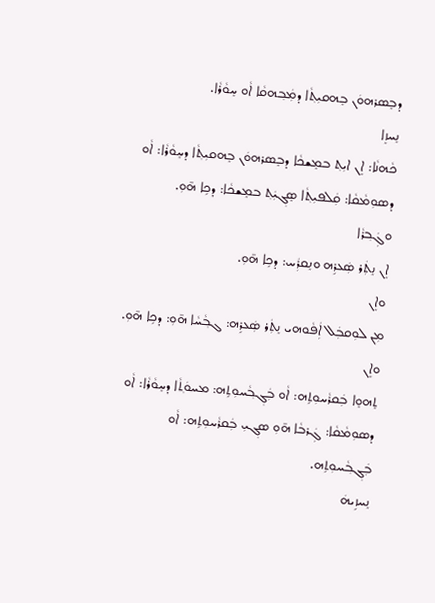ܕܒܸܣܪܗܘܿܢ ܒܸܗܩܝܼܬ݂ܵܐ ܕܡܲܒ݂ܗܩܵܐ ܐܵܘ ܚܸܘܵܪܵܐ.
ܢܸܚܙܸܐ
ܟܵܗܢܵܐ: ܐܸܢ ܐܝܼܬ݂ ܒܡܸܫܟܵܐ ܕܒܸܣܪܗܘܿܢ ܒܸܗܩܝܼܬ݂ܵܐ ܕܚܸܘܵܪܵܐ: ܐܵܘ ܕܣܘܼܡܵܩܵܐ: ܩܲܠܦܝܼܬ݂ܵܐ ܣܸܓ݂ܝܲܬ݂ ܒܡܸܫܟܵܐ: ܕܟܹܐ ܗ̄ܘܼ.
ܘܓܲܒ݂ܪܵܐ
ܐܸܢ ܢܸܬܲܪ ܣܲܥܪܹܗ ܘܢܸܩܪܲܚ: ܕܟܹܐ ܗ̄ܘܼ.
ܘܐܸܢ
ܡܼܢ ܠܘܼܩܒܲܠ ܐܲܦܵܘܗܝ ܢܸܬܲܪ ܣܲܥܪܹܗ: ܓܒ݂ܵܚܵܐ ܗ̄ܘܼ: ܕܟܹܐ ܗ̄ܘܼ.
ܘܐܸܢ
ܬܸܗܘܸܐ ܒܲܩܪܵܚܘܼܬܹܗ: ܐܵܘ ܒܲܓ݂ܒ݂ܵܚܘܼܬܹܗ: ܡܚܘܿܬ݂ܵܐ ܕܚܸܘܵܪܵܐ: ܐܵܘ ܕܣܘܼܡܵܩܵܐ: ܓܲܪܒܵܐ ܗ̄ܘܼ ܣܓ݂ܝܼ ܒܲܩܪܵܚܘܼܬܹܗ: ܐܵܘ ܒܲܓ݂ܒ݂ܵܚܘܼܬܹܗ.
ܢܸܚܙܹܝܗܿ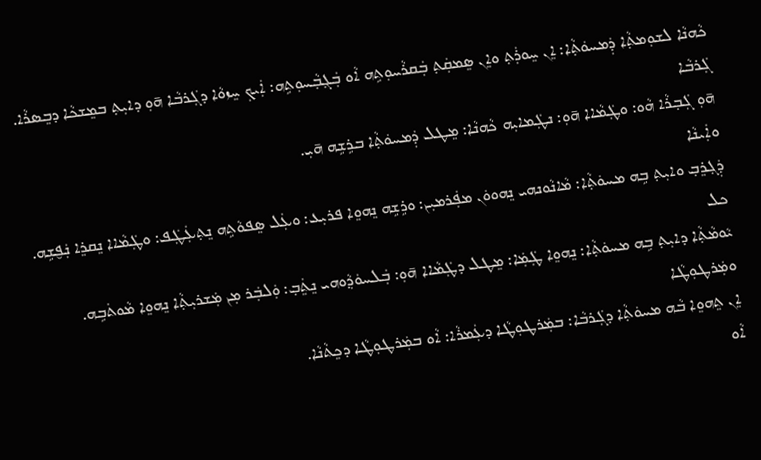ܟܵܗܢܵܐ ܠܫܘܼܡܬ݂ܵܐ ܕܲܡܚܘܿܬ݂ܵܐ: ܐܸܢ ܚܸܘܪܲܬ݂ ܘܐܸܢ ܣܸܡܩܲܬ݂ ܒܲܩܪܵܚܘܼܬܹܗ ܐܵܘ ܒܲܓ݂ܒ݂ܵܚܘܼܬܹܗ: ܐܲܝܟ݂ ܚܸܙܘܵܐ ܕܓܲܪܒܵܐ ܗ̄ܘܼ ܕܐܝܼܬ݂ ܒܡܸܫܟܵܐ ܕܒܸܣܪܵܐ.
ܓܲܪܒܵܐ
ܗ̄ܘܼ ܓܲܒ݂ܪܵܐ ܗܵܘ: ܘܛܲܡܵܐܐ ܗ̄ܘܼ: ܢܛܲܡܐܝܼܗ ܟܵܗܢܵܐ: ܡܸܛܠ ܕܲܡܚܘܿܬ݂ܵܐ ܒܪܹܫܹܗ ܗ̄ܝܼ.
ܘܐܲܝܢܵܐ
ܕܲܓ݂ܪܸܒ݂ ܘܐܝܼܬ݂ ܒܹܗ ܡܚܘܿܬ݂ܵܐ: ܡܵܐܢܵܘܢܗܝ ܢܸܗܘܘܿܢ ܡܦܲܪܡܝܼܢ: ܘܪܹܫܹܗ ܢܸܗܘܸܐ ܦܪܝܼܥ: ܘܥܲܠ ܣܸܦܘܵܬܹܗ ܢܸܬ݂ܥܲܛܲܦ: ܘܛܲܡܵܐܐ ܢܸܩܪܸܐ ܢܲܦ̮ܫܹܗ.
ܟܠ
ܝܵܘܡܵܬ݂ܵܐ ܕܐܝܼܬ݂ ܒܹܗ ܡܚܘܿܬ݂ܵܐ: ܢܸܗܘܸܐ ܛܲܡܲܐ: ܡܸܛܠ ܕܛܲܡܵܐܐ ܗ̄ܘܼ: ܒܲܠܚܘܿܕ݂ܵܘܗܝ ܢܸܬܸܿܒ݂: ܘܲܠܒܲܪ ܡܼܢ ܡܲܫܪܝܼܬ݂ܵܐ ܢܸܗܘܸܐ ܡܵܘܬܿܒܹܗ.
ܘܡܲܪܛܘܼܛܵܐ
ܐܸܢ ܬܸܗܘܸܐ ܒܵܗ ܡܚܘܿܬ݂ܵܐ ܕܓܲܪܒܵܐ: ܒܡܲܪܛܘܼܛܵܐ ܕܥܲܡܪܵܐ: ܐܵܘ ܒܡܲܪܛܘܼܛܵܐ ܕܟܸܬܵܢܵܐ.
ܐܵܘ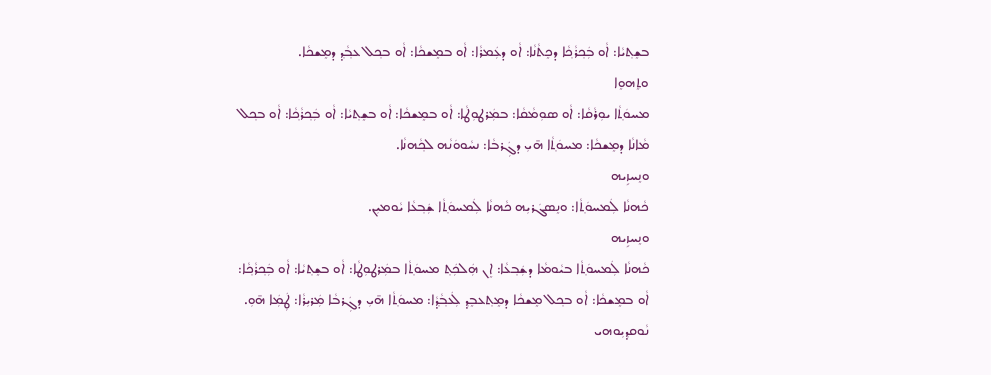ܒܫܸܬ݂ܝܵܐ: ܐܵܘ ܒܲܟ݂ܪܵܟ݂ܵܐ ܕܟܸܬܵܢܵܐ: ܐܵܘ ܕܥܲܡܪܵܐ: ܐܵܘ ܒܡܸܫܟܵܐ: ܐܵܘ ܒܟ݂ܠ ܥܒ݂ܵܕ݂ ܕܡܸܫܟܵܐ.
ܘܬܸܗܘܸܐ
ܡܚܘܿܬ݂ܵܐ ܝܘܼܪܵܩܵܐ: ܐܵܘ ܣܘܼܡܵܩܵܐ: ܒܡܲܪܛܘܼܛܵܐ: ܐܵܘ ܒܡܸܫܟܵܐ: ܐܵܘ ܒܫܸܬ݂ܝܵܐ: ܐܵܘ ܒܲܟ݂ܪܵܟ݂ܵܐ: ܐܵܘ ܒܟ݂ܠ ܡܵܐܢܵܐ ܕܡܸܫܟܵܐ: ܡܚܘܿܬ݂ܵܐ ܗ̄ܝܼ ܕܓܲܪܒܵܐ: ܢܚܵܘܘܿܢܵܗ ܠܟ݂ܵܗܢܵܐ.
ܘܢܸܚܙܹܝܗ
ܟܵܗܢܵܐ ܠܲܡܚܘܿܬ݂ܵܐ: ܘܢܸܣܓܿܪܝܼܗ ܟܵܗܢܵܐ ܠܲܡܚܘܿܬ݂ܵܐ ܫܲܒ݂ܥܵܐ ܝܵܘܡܝܼܢ.
ܘܢܸܚܙܹܝܗ
ܟܵܗܢܵܐ ܠܲܡܚܘܿܬ݂ܵܐ ܒܝܵܘܡܵܐ ܕܫܲܒ݂ܥܵܐ: ܐܸܢ ܗܲܠܟܲܬ݂ ܡܚܘܿܬ݂ܵܐ ܒܡܲܪܛܘܼܛܵܐ: ܐܵܘ ܒܫܸܬ݂ܝܵܐ: ܐܵܘ ܒܲܟ݂ܪܵܟ݂ܵܐ: ܐܵܘ ܒܡܸܫܟܵܐ: ܐܵܘ ܒܟ݂ܠ ܡܸܫܟܵܐ ܕܡܸܬ݂ܥܒܸܕ݂ ܠܲܥܒ݂ܵܕ݂ܵܐ: ܡܚܘܿܬ݂ܵܐ ܗ̄ܝܼ ܕܓܲܪܒܵܐ ܡܲܪܝܼܪܵܐ: ܛܲܡܲܐ ܗ̄ܘܼ.
ܢܵܘܩܕ݂ܝܼܘܗܝ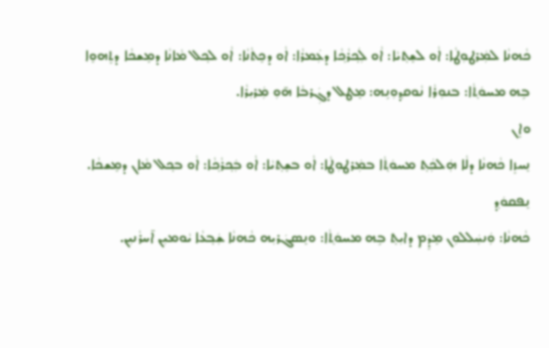ܟܵܗܢܵܐ ܠܡܲܪܛܘܼܛܵܐ: ܐܵܘ ܠܫܸܬ݂ܝܵܐ: ܐܵܘ ܠܲܟ݂ܪܵܟ݂ܵܐ ܕܥܲܡܪܵܐ: ܐܵܘ ܕܟܸܬܵܢܵܐ: ܐܵܘ ܠܟ݂ܠ ܡܵܐܢܵܐ ܕܡܸܫܟܵܐ ܕܬܸܗܘܸܐ ܒܹܗ ܡܚܘܿܬ݂ܵܐ: ܒܢܘܼܪܵܐ ܢܵܘܩܕ݂ܘܼܢܹܗ: ܡܸܛܠ ܕܓܲܪܒܵܐ ܗ̄ܘܼ ܡܲܪܝܼܪܵܐ.
ܘܐܸܢ
ܢܸܚܙܸܐ ܟܵܗܢܵܐ ܕܠܵܐ ܗܲܠܟܲܬ݂ ܡܚܘܿܬ݂ܵܐ ܒܡܲܪܛܘܼܛܵܐ: ܐܵܘ ܒܫܸܬ݂ܝܵܐ: ܐܵܘ ܒܲܟ݂ܪܵܟ݂ܵܐ: ܐܵܘ ܒܟ݂ܠ ܡܵܐܢ ܕܡܸܫܟܵܐ.
ܢܸܦܩܘܿܕ݂
ܟܵܗܢܵܐ: ܘܲܢܚܲܠܠܘܼܢ ܡܸܕܸܿܡ ܕܐܝܼܬ݂ ܒܹܗ ܡܚܘܿܬ݂ܵܐ: ܘܢܸܣܓܿܪܝܼܗ ܟܵܗܢܵܐ ܫܲܒ݂ܥܵܐ ܝܵܘܡܝܼܢ ܐ̄ܚܪܵܢܝܼܢ.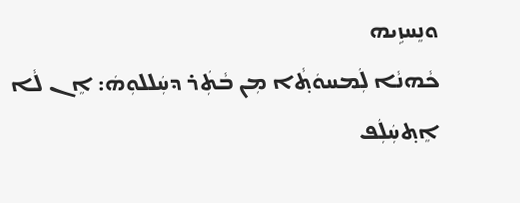ܘܢܸܚܙܹܝܗ
ܟܵܗܢܵܐ ܠܲܡܚܘܿܬ݂ܵܐ ܡܼܢ ܒܵܬܲܪ ܕܚܲܠܠܘܼܗܿ: ܐܸܢ ܠܵܐ ܐܸܬ݂ܚܲܠܲܦ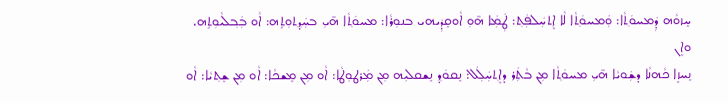ܚܸܙܘܵܗ ܕܲܡܚܘܿܬ݂ܵܐ: ܘܲܡܚܘܿܬ݂ܵܐ ܠܵܐ ܐܸܬ݂ܚܲܠܦܲܬ݂: ܛܲܡܲܐ ܗ̄ܘܼ ܐܵܘܩܸܕܲܝܗܝ ܒܢܘܼܪܵܐ: ܡܚܘܿܬ݂ܵܐ ܗ̄ܝܼ ܒܚܲܕ݂ܬ݂ܘܼܬܹܗ: ܐܵܘ ܒܲܒ݂ܠܵܝܘܼܬܹܗ.
ܘܐܸܢ
ܢܸܚܙܸܐ ܟܵܗܢܵܐ ܕܫܲܘܝܵܐ ܗ̄ܝܼ ܡܚܘܿܬ݂ܵܐ ܡܼܢ ܒܵܬܲܪ ܕܐܸܬ݂ܚܲܠܲܠ: ܢܸܩܘܿܕ݂ ܢܸܫܩܠܝܼܗ ܡܼܢ ܡܲܪܛܘܼܛܵܐ: ܐܵܘ ܡܼܢ ܡܸܫܟܵܐ: ܐܵܘ ܡܼܢ ܫܸܬ݂ܝܵܐ: ܐܵܘ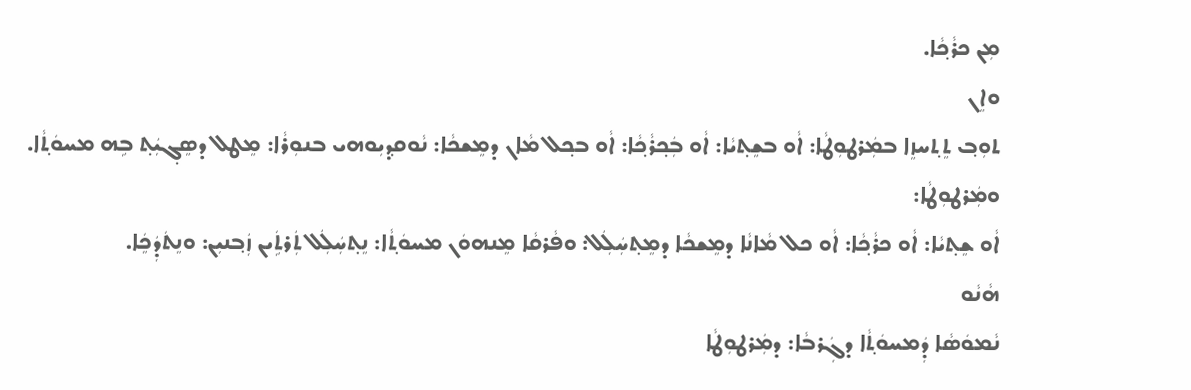ܡܼܢ ܟܪܵܟ݂ܵܐ.
ܘܐܸܢ
ܬܘܼܒ݂ ܬܸܬ݂ܚܙܸܐ ܒܡܲܪܛܘܼܛܵܐ: ܐܵܘ ܒܫܸܬ݂ܝܵܐ: ܐܵܘ ܒܲܟ݂ܪܵܟ݂ܵܐ: ܐܵܘ ܒܟ݂ܠ ܡܵܐܢ ܕܡܸܫܟܵܐ: ܢܵܘܩܕ݂ܝܼܘܗܝ ܒܢܘܼܪܵܐ: ܡܸܛܠ ܕܣܸܓ݂ܝܲܬ݂ ܒܹܗ ܡܚܘܿܬ݂ܵܐ.
ܘܡܲܪܛܘܼܛܵܐ:
ܐܵܘ ܫܸܬ݂ܝܵܐ: ܐܵܘ ܟܪܵܟ݂ܵܐ: ܐܵܘ ܟܠ ܡܵܐܢܵܐ ܕܡܸܫܟܵܐ ܕܡܸܬ݂ܚܲܠܲܠ: ܘܦܵܪܩܵܐ ܡܸܢܗܘܿܢ ܡܚܘܿܬ݂ܵܐ: ܢܸܬ݂ܚܲܠܲܠ ܬܲܪܬܹܿܝܢ ܙܲܒ݂ܢܝܼܢ: ܘܢܸܬܿܕܲܟܸܿܐ.
ܗܵܢܵܘ
ܢܵܡܘܿܣܵܐ ܕܲܡܚܘܿܬ݂ܵܐ ܕܓܲܪܒܵܐ: ܕܡܲܪܛܘܼܛܵܐ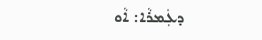ܕܥܲܡܪܵܐ: ܐܵܘ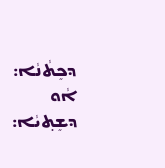ܕܟܸܬܵܢܵܐ: ܐܵܘ ܕܫܸܬ݂ܝܵܐ: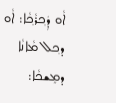ܐܵܘ ܕܲܟ݂ܪܵܟ݂ܵܐ: ܐܵܘ ܕܟ݂ܠ ܡܵܐܢܵܐ ܕܡܸܫܟܵܐ: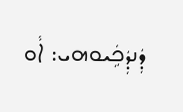ܕܲܢܕܲܟܹܿܝܘܗܝ: ܐܵܘ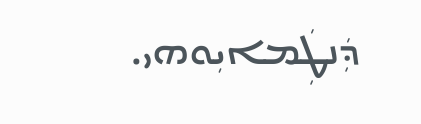ܕܲܢܛܲܡܐܝܼܘܗܝ.